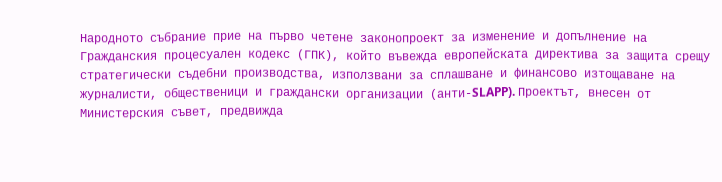Народното събрание прие на първо четене законопроект за изменение и допълнение на Гражданския процесуален кодекс (ГПК), който въвежда европейската директива за защита срещу стратегически съдебни производства, използвани за сплашване и финансово изтощаване на журналисти, общественици и граждански организации (анти-SLAPP). Проектът, внесен от Министерския съвет, предвижда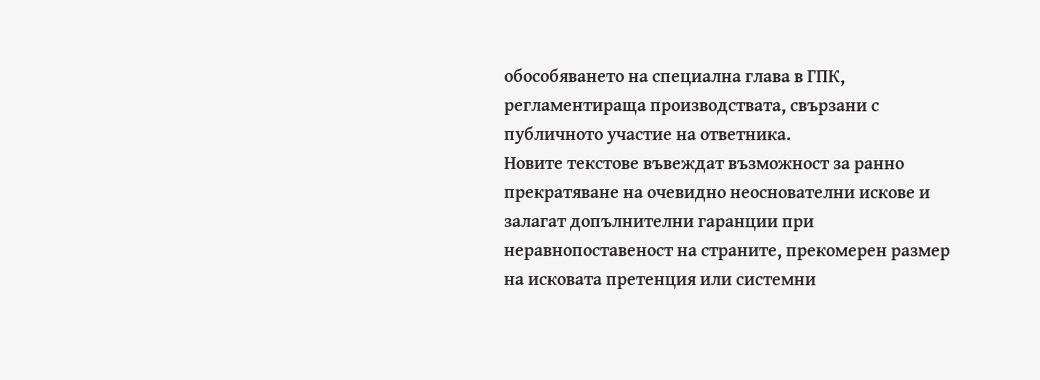обособяването на специална глава в ГПК, регламентираща производствата, свързани с публичното участие на ответника.
Новите текстове въвеждат възможност за ранно прекратяване на очевидно неоснователни искове и залагат допълнителни гаранции при неравнопоставеност на страните, прекомерен размер на исковата претенция или системни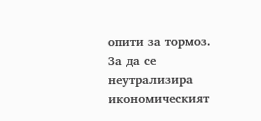опити за тормоз. За да се неутрализира икономическият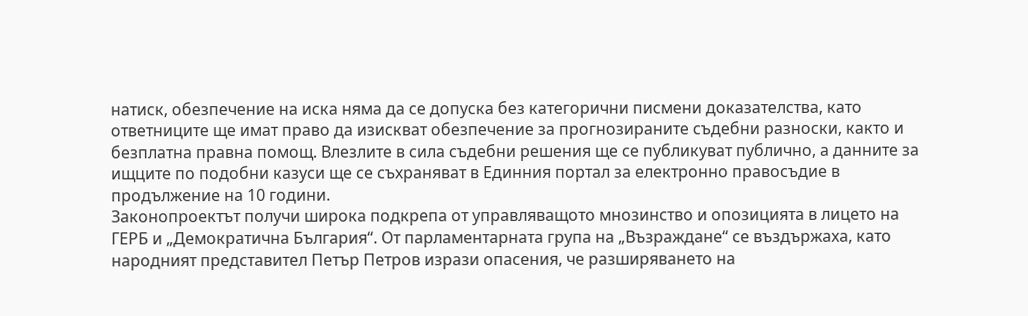натиск, обезпечение на иска няма да се допуска без категорични писмени доказателства, като ответниците ще имат право да изискват обезпечение за прогнозираните съдебни разноски, както и безплатна правна помощ. Влезлите в сила съдебни решения ще се публикуват публично, а данните за ищците по подобни казуси ще се съхраняват в Единния портал за електронно правосъдие в продължение на 10 години.
Законопроектът получи широка подкрепа от управляващото мнозинство и опозицията в лицето на ГЕРБ и „Демократична България“. От парламентарната група на „Възраждане“ се въздържаха, като народният представител Петър Петров изрази опасения, че разширяването на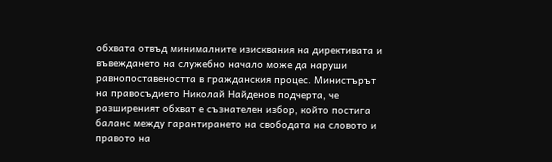обхвата отвъд минималните изисквания на директивата и въвеждането на служебно начало може да наруши равнопоставеността в гражданския процес. Министърът на правосъдието Николай Найденов подчерта, че разширеният обхват е съзнателен избор, който постига баланс между гарантирането на свободата на словото и правото на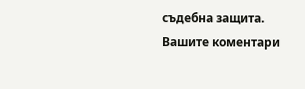съдебна защита.
Вашите коментари